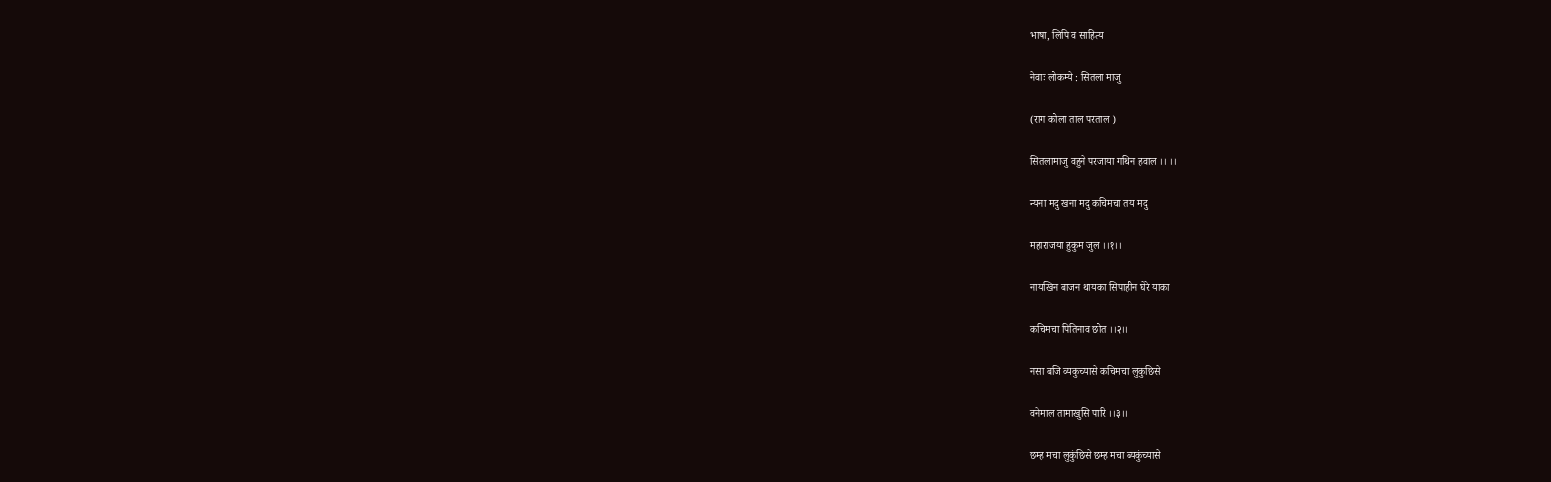भाषा, लिपि व साहित्य

नेवाः लोकम्ये : सितला माजु

(राग कोला ताल परताल )

सितलामाजु वहुने परजाया गथिन हवाल ।। ।।

न्यना मदु खना मदु कचिमचा तय मदु

महाराजया हुकुम जुल ।।१।।

नायखिन बाजन थायका सिपाहीन घेरे याका

कचिमचा पितिनाव छोत ।।२।।

नसा बजि व्यकुच्यासे कचिमचा लुकुछिसे

वनेमाल तामाखुसि पारि ।।३।।

छम्ह मचा लुकुंछिसे छम्ह मचा ब्यकुंच्यासे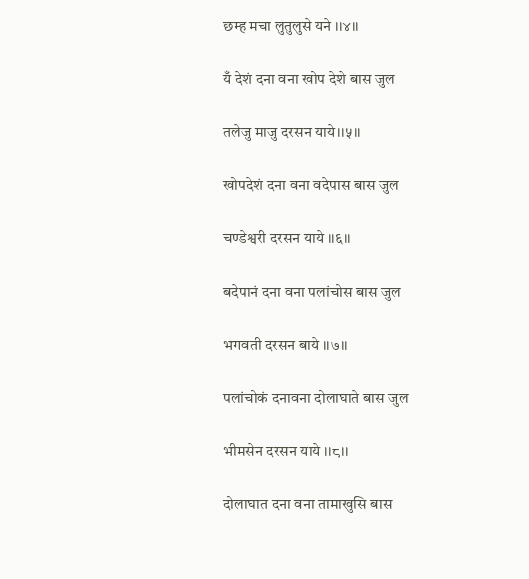छम्ह मचा लुतुलुसे यने ।।४।।

यँ देशं दना वना खोप देशे बास जुल

तलेजु माजु दरसन याये।।५।।

खोपदेशं दना वना वदेपास बास जुल

चण्डेश्वरी दरसन याये ।।६।।

बदेपानं दना वना पलांचोस बास जुल

भगवती दरसन बाये ।।७।।

पलांचोकं दनावना दोलाघाते बास जुल

भीमसेन दरसन याये ।।८।।

दोलाघात दना वना तामाखुसि बास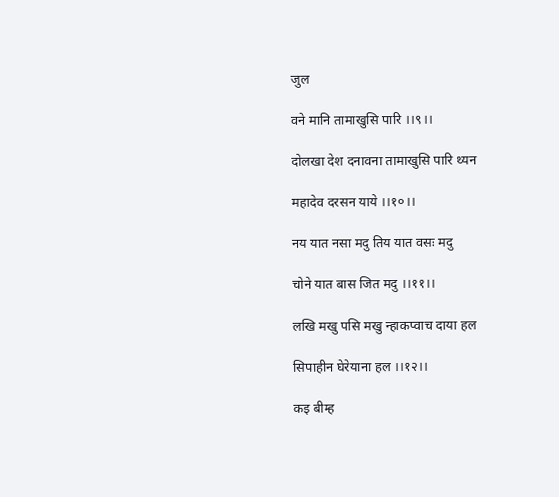जुल

वने मानि तामाखुसि पारि ।।९।।

दोलखा देश दनावना तामाखुसि पारि थ्यन

महादेव दरसन याये ।।१०।।

नय यात नसा मदु तिय यात वसः मदु

चोने यात बास जित मदु ।।११।।

लखि मखु पसि मखु न्हाकप्वाच दाया हल

सिपाहीन घेरेयाना हल ।।१२।।

कइ बीम्ह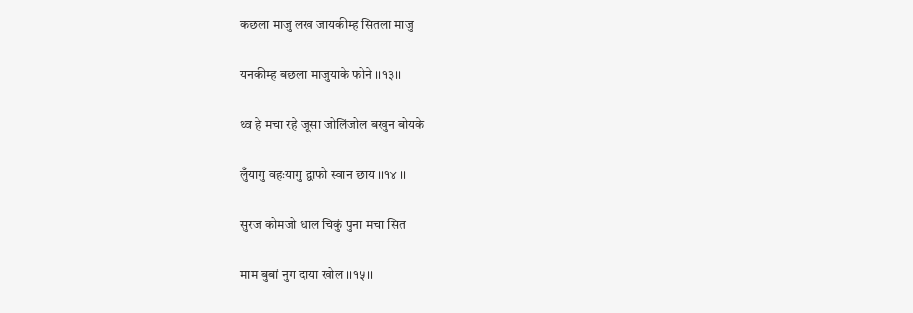कछला माजु लख जायकीम्ह सितला माजु

यनकीम्ह बछला माजुयाके फोने ।।१३।।

थ्व हे मचा रहे जूसा जोलिंजोल बखुन बोयके

लुँयागु वहःयागु द्वाफो स्वान छाय ।।१४ ।।

सुरज कोमजो धाल चिकुं पुना मचा सित

माम बुबां नुग दाया खोल ।।१५।।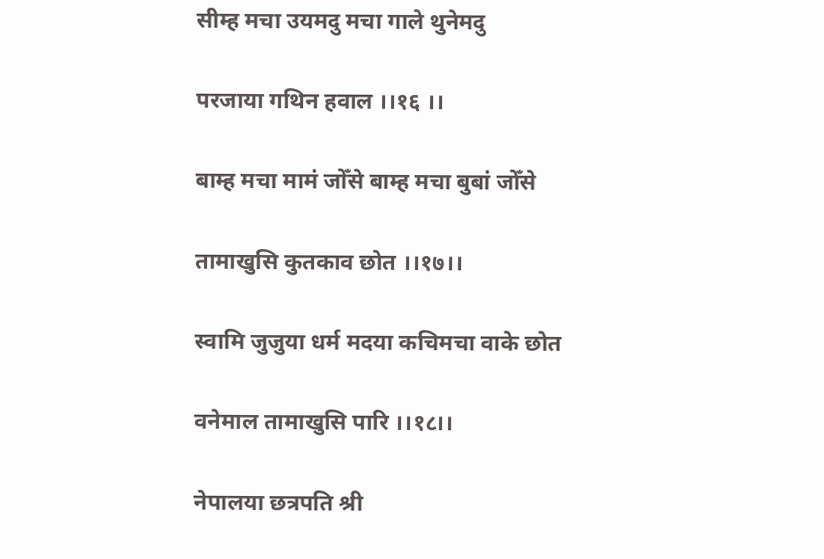सीम्ह मचा उयमदु मचा गाले थुनेमदु

परजाया गथिन हवाल ।।१६ ।।

बाम्ह मचा मामं जोँसे बाम्ह मचा बुबां जोँसे

तामाखुसि कुतकाव छोत ।।१७।।

स्वामि जुजुया धर्म मदया कचिमचा वाके छोत

वनेमाल तामाखुसि पारि ।।१८।।

नेपालया छत्रपति श्री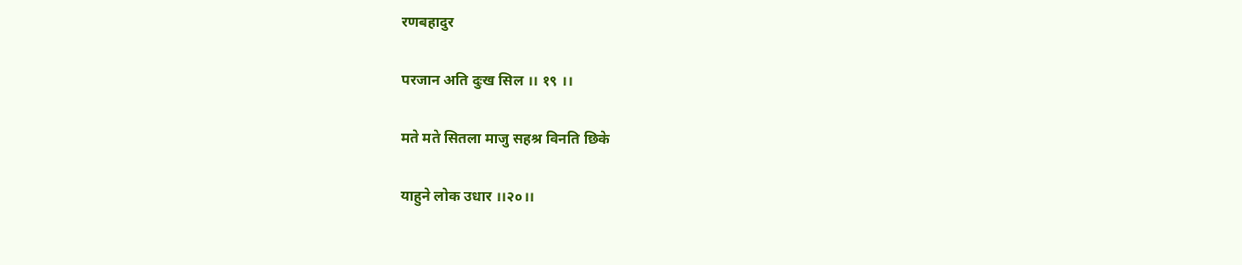रणबहादुर

परजान अति दुःख सिल ।। १९ ।।

मते मते सितला माजु सहश्र विनति छिके

याहुने लोक उधार ।।२०।।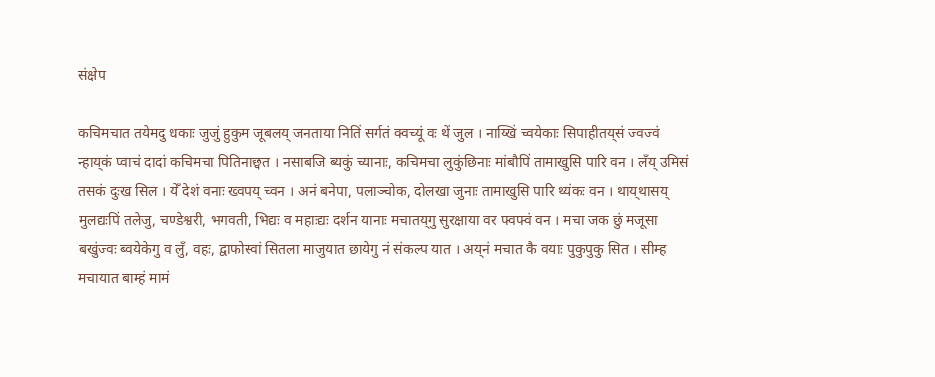संक्षेप

कचिमचात तयेमदु धकाः जुजुं हुकुम जूबलय् जनताया नितिं सर्गतं क्वच्यूं वः थें जुल । नाय्खिं च्वयेकाः सिपाहीतय्‌सं ज्वज्वं न्हाय्‌कं प्वाचं दादां कचिमचा पितिनाछ्वत । नसाबजि ब्यकुं च्यानाः, कचिमचा लुकुंछिनाः मांबौपिं तामाखुसि पारि वन । लँय् उमिसं तसकं दुःख सिल । येँ देशं वनाः ख्वपय् च्वन । अनं बनेपा, पलाञ्चोक, दोलखा जुनाः तामाखुसि पारि थ्यंकः वन । थाय्‌थासय् मुलद्यःपिं तलेजु, चण्डेश्वरी, भगवती, भिद्यः व महाःद्यः दर्शन यानाः मचातय्‌गु सुरक्षाया वर फ्वफ्वं वन । मचा जक छुं मजूसा बखुंज्वः ब्वयेकेगु व लुँ, वहः, द्वाफोस्वां सितला माजुयात छायेगु नं संकल्प यात । अय्‌नं मचात कै वयाः पुकुपुकु सित । सीम्ह मचायात बाम्हं मामं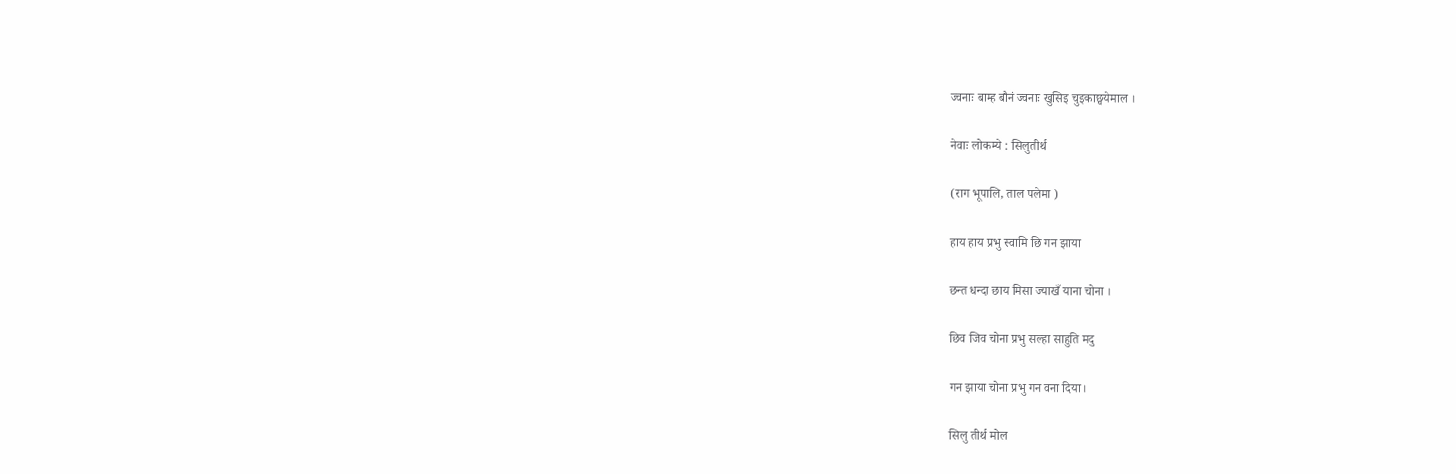ज्वनाः बाम्ह बौनं ज्वनाः खुसिइ चुइकाछ्वयेमाल ।

नेवाः लोकम्ये : सिलुतीर्थ

(राग भूपालि, ताल पलेमा )

हाय हाय प्रभु स्वामि छि गन झाया

छन्त धन्दा छाय मिसा ज्याखँ याना चोना ।

छिव जिव चोना प्रभु सल्हा साहुति मदु

गन झाया चोना प्रभु गन वना दिया।

सिलु तीर्थ मोल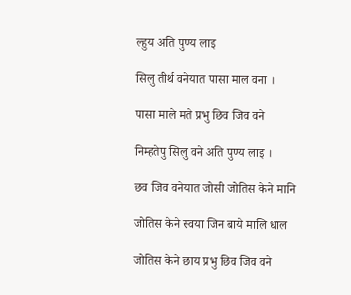ल्हुय अति पुण्य लाइ

सिलु तीर्थ वनेयात पासा माल वना ।

पासा माले मते प्रभु छिव जिव वने

निम्हतेपु सिलु वने अति पुण्य लाइ ।

छव जिव वनेयात जोसी जोतिस केने मानि

जोतिस केने स्वया जिन बाये मालि धाल

जोतिस केने छाय प्रभु छिव जिव वने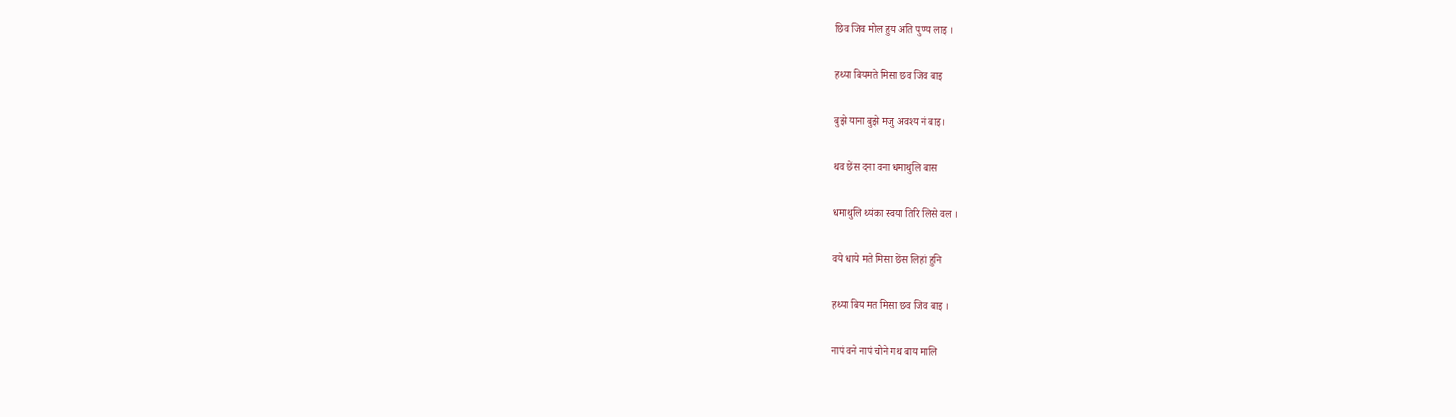छिव जिव मोल हुय अति पुण्य लाइ ।

हथ्या बियमते मिसा छव जिव बाइ

बुझे याना बुझे मजु अवश्य नं बाइ।

थव छेंस दना वना धमाथुलि बास

धमाथुलि थ्यंका स्वया तिरि लिसे वल ।

वये धाये मते मिसा छेंस लिहां हुनि

हथ्या बिय मत मिसा छव जिव बाइ ।

नापं वने नापं चोने गथ बाय मालि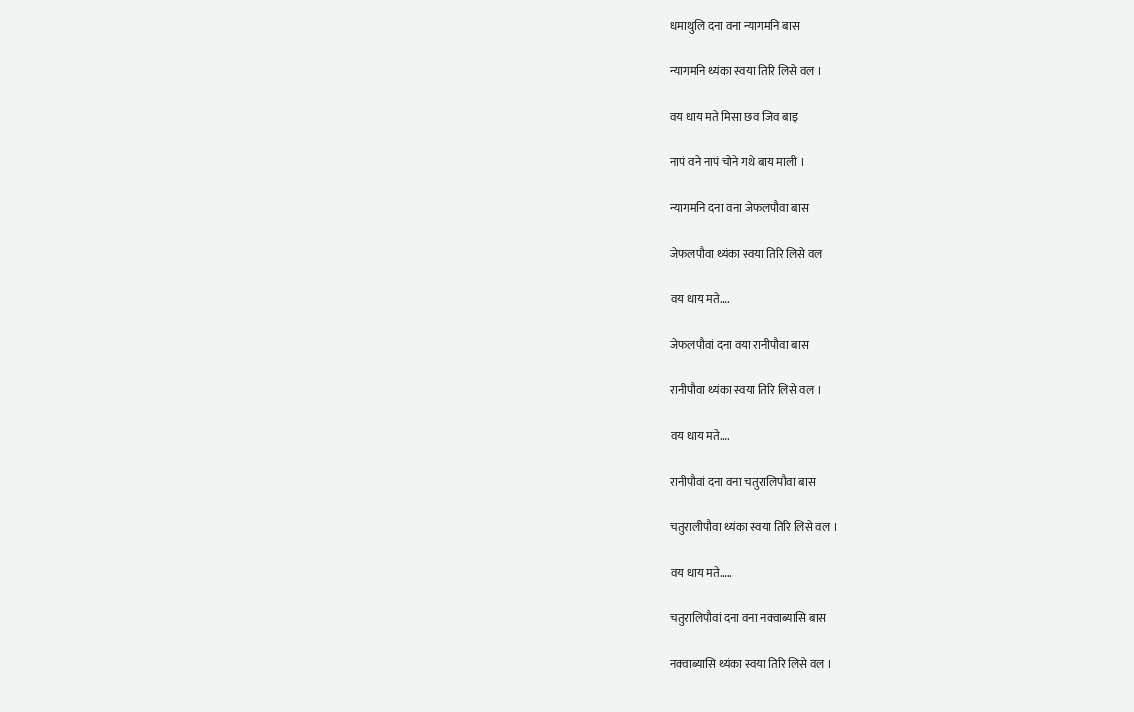धमाथुलि दना वना न्यागमनि बास

न्यागमनि थ्यंका स्वया तिरि लिसे वल ।

वय धाय मते मिसा छव जिव बाइ

नापं वने नापं चोने गथे बाय माली ।

न्यागमनि दना वना जेफलपौवा बास

जेफलपौवा थ्यंका स्वया तिरि लिसे वल

वय धाय मते….

जेफलपौवां दना वया रानीपौवा बास

रानीपौवा थ्यंका स्वया तिरि लिसे वल ।

वय धाय मते….

रानीपौवां दना वना चतुरालिपौवा बास

चतुरालीपौवा थ्यंका स्वया तिरि लिसे वल ।

वय धाय मते…..

चतुरालिपौवां दना वना नक्वाब्यासि बास

नक्वाब्यासि थ्यंका स्वया तिरि लिसे वल ।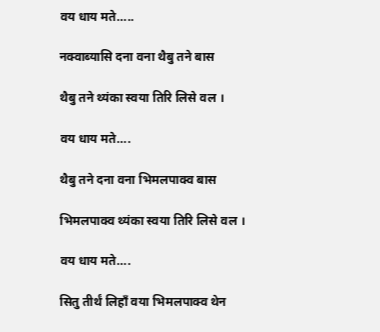वय धाय मते…..

नक्वाब्यासि दना वना थैबु तने बास

थैबु तने थ्यंका स्वया तिरि लिसे वल ।

वय धाय मते….

थैबु तने दना वना भिमलपाक्व बास

भिमलपाक्व थ्यंका स्वया तिरि लिसे वल ।

वय धाय मते….

सितु तीर्थं लिहाँ वया भिमलपाक्व थेन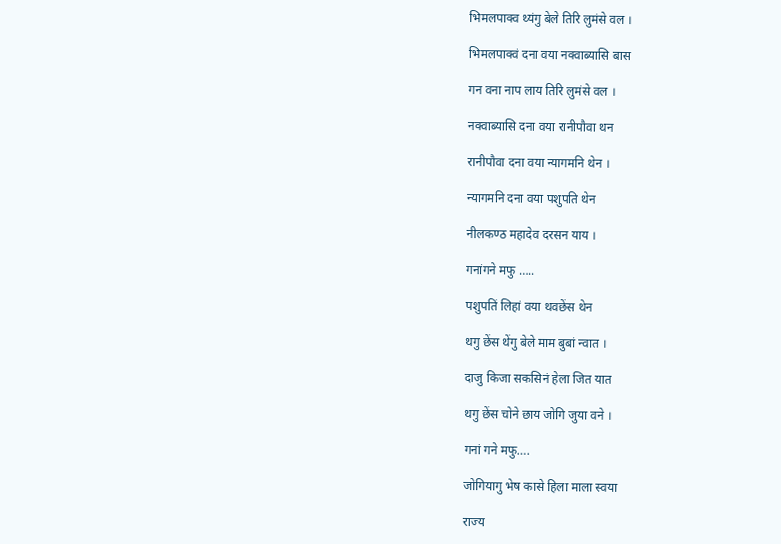भिमलपाक्व थ्यंगु बेले तिरि लुमंसे वल ।

भिमलपाक्वं दना वया नक्वाब्यासि बास

गन वना नाप लाय तिरि लुमंसे वल ।

नक्वाब्यासि दना वया रानीपौवा थन

रानीपौवा दना वया न्यागमनि थेन ।

न्यागमनि दना वया पशुपति थेन

नीलकण्ठ महादेव दरसन याय ।

गनांगने मफु …..

पशुपतिं लिहां वया थवछेंस थेन

थगु छेंस थेंगु बेले माम बुबां न्वात ।

दाजु किजा सकसिनं हेला जित यात

थगु छेंस चोने छाय जोगि जुया वने ।

गनां गने मफु….

जोगियागु भेष कासे हिला माला स्वया

राज्य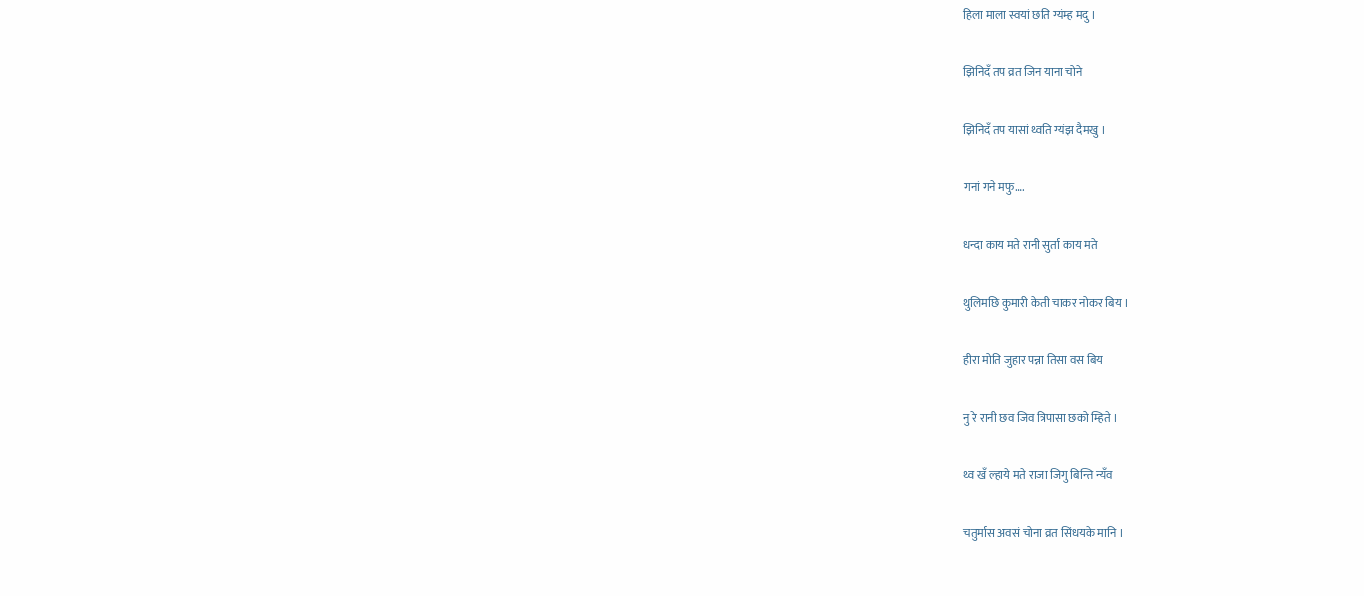हिला माला स्वयां छति ग्यंम्ह मदु ।

झिनिदँ तप व्रत जिन याना चोने

झिनिदँ तप यासां थ्वति ग्यंझ दैमखु ।

गनां गने मफु….

धन्दा काय मते रानी सुर्ता काय मते

थुलिमछि कुमारी केती चाकर नोकर बिय ।

हीरा मोति जुहार पन्ना तिसा वस बिय

नु रे रानी छव जिव त्रिपासा छको म्हिते ।

थ्व खँ ल्हाये मते राजा जिगु बिन्ति न्यँव

चतुर्मास अवसं चोना व्रत सिंधयके मानि ।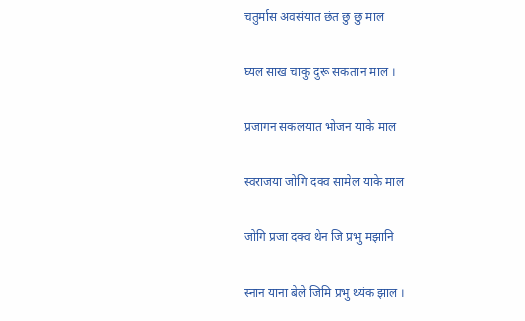चतुर्मास अवसंयात छंत छु छु माल

घ्यल साख चाकु दुरू सकतान माल ।

प्रजागन सकलयात भोजन याके माल

स्वराजया जोगि दक्व सामेल याके माल

जोगि प्रजा दक्व थेन जि प्रभु मझानि

स्नान याना बेले जिमि प्रभु थ्यंक झाल ।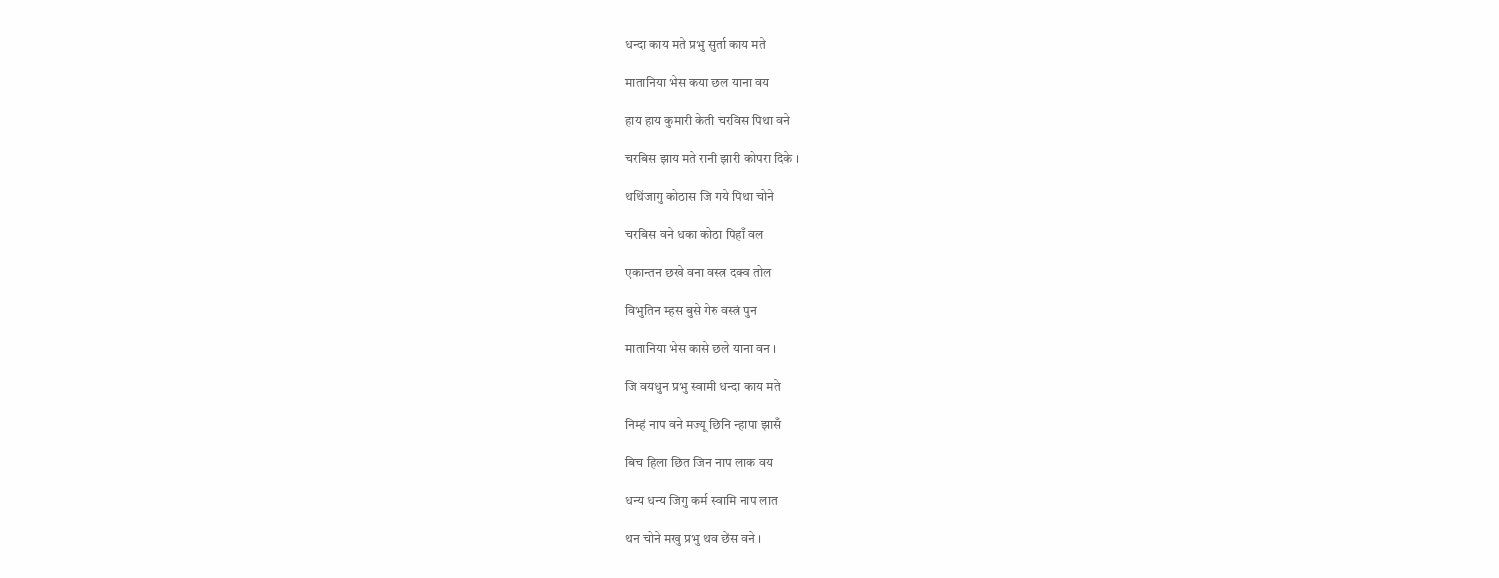धन्दा काय मते प्रभु सुर्ता काय मते

मातानिया भेस कया छल याना वय

हाय हाय कुमारी केती चरविस पिथा वने

चरबिस झाय मते रानी झारी कोपरा दिके ।

थथिंजागु कोठास जि गये पिथा चोने

चरबिस वने धका कोठा पिहाँ वल

एकान्तन छखे वना वस्त्र दक्व तोल

विभुतिन म्हस बुसे गेरु वस्त्रं पुन

मातानिया भेस कासे छले याना वन ।

जि वयधुन प्रभु स्वामी धन्दा काय मते

निम्हं नाप वने मज्यू छिनि न्हापा झासँ

बिच हिला छित जिन नाप लाक वय

धन्य धन्य जिगु कर्म स्वामि नाप लात

थन चोने मखु प्रभु थव छेंस वने ।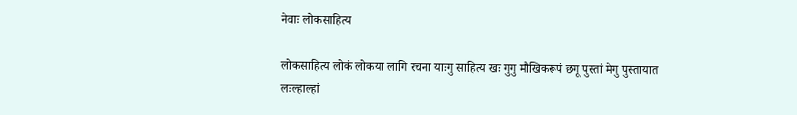नेवाः लोकसाहित्य

लोकसाहित्य लोकं लोकया लागि रचना याःगु साहित्य खः गुगु मौखिकरूपं छगू पुस्तां मेगु पुस्तायात लःल्हाल्हां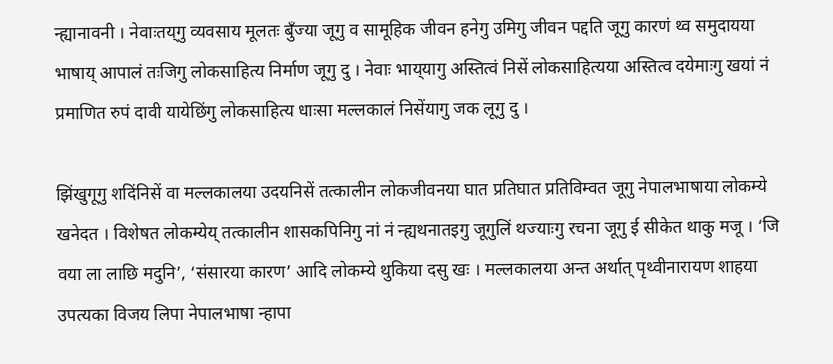न्ह्यानावनी । नेवाःतय्‌गु व्यवसाय मूलतः बुँज्या जूगु व सामूहिक जीवन हनेगु उमिगु जीवन पद्दति जूगु कारणं थ्व समुदायया भाषाय् आपालं तःजिगु लोकसाहित्य निर्माण जूगु दु । नेवाः भाय्‌यागु अस्तित्वं निसें लोकसाहित्यया अस्तित्व दयेमाःगु खयां नं प्रमाणित रुपं दावी यायेछिंगु लोकसाहित्य धाःसा मल्लकालं निसेंयागु जक लूगु दु ।

झिंखुगूगु शदिंनिसें वा मल्लकालया उदयनिसें तत्कालीन लोकजीवनया घात प्रतिघात प्रतिविम्वत जूगु नेपालभाषाया लोकम्ये खनेदत । विशेषत लोकम्येय् तत्कालीन शासकपिनिगु नां नं न्ह्यथनातइगु जूगुलिं थज्याःगु रचना जूगु ई सीकेत थाकु मजू । ‘जि वया ला लाछि मदुनि’, ‘संसारया कारण’ आदि लोकम्ये थुकिया दसु खः । मल्लकालया अन्त अर्थात् पृथ्वीनारायण शाहया उपत्यका विजय लिपा नेपालभाषा न्हापा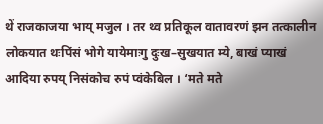थें राजकाजया भाय् मजुल । तर थ्व प्रतिकूल वातावरणं झन तत्कालीन लोकयात थःपिंसं भोगे यायेमाःगु दुःख–सुखयात म्ये, बाखं प्याखं आदिया रुपय् निसंकोच रुपं प्वंकेबिल । ‘मते मते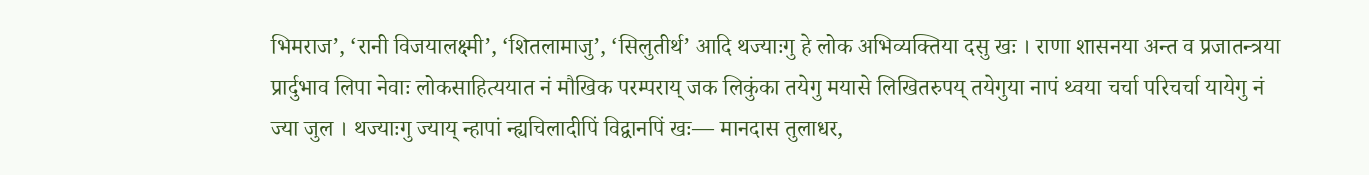भिमराज’, ‘रानी विजयालक्ष्मी’, ‘शितलामाजु’, ‘सिलुतीर्थ’ आदि थज्याःगु हे लोक अभिव्यक्तिया दसु खः । राणा शासनया अन्त व प्रजातन्त्रया प्रार्दुभाव लिपा नेवाः लोकसाहित्ययात नं मौखिक परम्पराय् जक लिकुंका तयेगु मयासे लिखितरुपय् तयेगुया नापं थ्वया चर्चा परिचर्चा यायेगु नं ज्या जुल । थज्याःगु ज्याय् न्हापां न्ह्यचिलादीपिं विद्वानपिं खः— मानदास तुलाधर,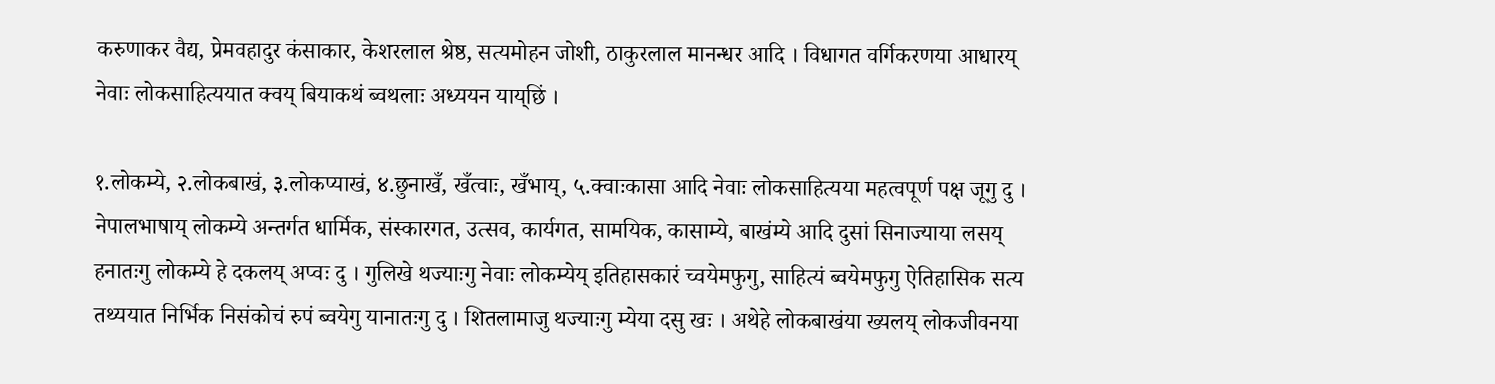करुणाकर वैद्य, प्रेमवहादुर कंसाकार, केशरलाल श्रेष्ठ, सत्यमोहन जोशी, ठाकुरलाल मानन्धर आदि । विधागत वर्गिकरणया आधारय् नेवाः लोकसाहित्ययात क्वय् बियाकथं ब्वथलाः अध्ययन याय्‌छिं ।

१.लोकम्ये, २.लोकबाखं, ३.लोकप्याखं, ४.छुनाखँ, खँत्वाः, खँभाय्, ५.क्वाःकासा आदि नेवाः लोकसाहित्यया महत्वपूर्ण पक्ष जूगु दु । नेपालभाषाय् लोकम्ये अन्तर्गत धार्मिक, संस्कारगत, उत्सव, कार्यगत, सामयिक, कासाम्ये, बाखंम्ये आदि दुसां सिनाज्याया लसय् हनातःगु लोकम्ये हे दकलय् अप्वः दु । गुलिखे थज्याःगु नेवाः लोकम्येय् इतिहासकारं च्वयेमफुगु, साहित्यं ब्वयेमफुगु ऐतिहासिक सत्य तथ्ययात निर्भिक निसंकोचं रुपं ब्वयेगु यानातःगु दु । शितलामाजु थज्याःगु म्येया दसु खः । अथेहे लोकबाखंया ख्यलय् लोकजीवनया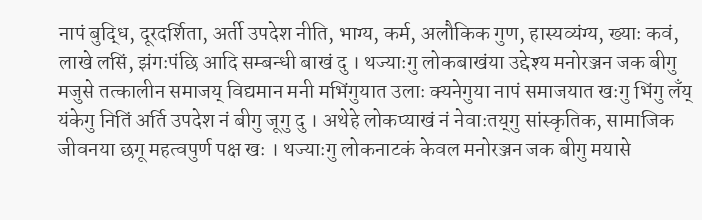नापं बुद्धि, दूरदर्शिता, अर्ती उपदेश नीति, भाग्य, कर्म, अलौकिक गुण, हास्यव्यंग्य, ख्याः कवं, लाखे लसिं, झंगःपंछि आदि सम्बन्धी बाखं दु । थज्याःगु लोकबाखंया उद्देश्य मनोरञ्जन जक बीगु मजुसे तत्कालीन समाजय् विद्यमान मनी मभिंगुयात उलाः क्यनेगुया नापं समाजयात खःगु भिंगु लँय् यंकेगु नितिं अर्ति उपदेश नं बीगु जूगु दु । अथेहे लोकप्याखं नं नेवाःतय्‌गु सांस्कृतिक, सामाजिक जीवनया छगू महत्वपुर्ण पक्ष खः । थज्याःगु लोकनाटकं केवल मनोरञ्जन जक बीगु मयासे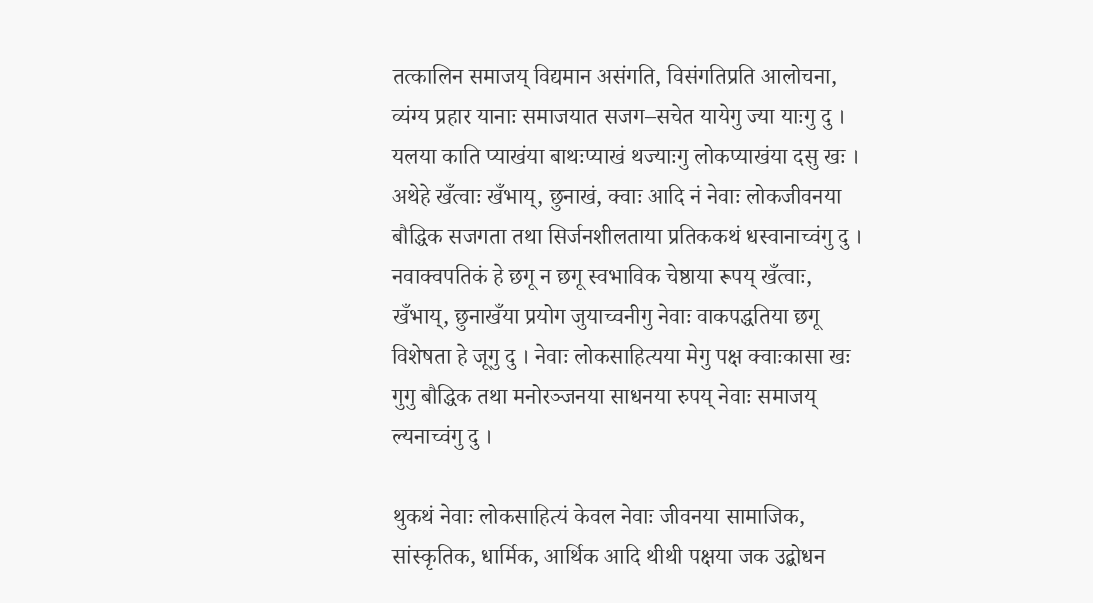तत्कालिन समाजय् विद्यमान असंगति, विसंगतिप्रति आलोचना, व्यंग्य प्रहार यानाः समाजयात सजग–सचेत यायेगु ज्या याःगु दु । यलया काति प्याखंया बाथःप्याखं थज्याःगु लोकप्याखंया दसु खः । अथेहे खँत्वाः खँभाय्, छुनाखं, क्वाः आदि नं नेवाः लोकजीवनया बौद्धिक सजगता तथा सिर्जनशीलताया प्रतिककथं धस्वानाच्वंगु दु । नवाक्वपतिकं हे छगू न छगू स्वभाविक चेष्ठाया रूपय् खँत्वाः, खँभाय्, छुनाखँया प्रयोग जुयाच्वनीगु नेवाः वाकपद्धतिया छगू विशेषता हे जूगु दु । नेवाः लोकसाहित्यया मेगु पक्ष क्वाःकासा खः गुगु बौद्धिक तथा मनोरञ्जनया साधनया रुपय् नेवाः समाजय् ल्यनाच्वंगु दु ।

थुकथं नेवाः लोकसाहित्यं केवल नेवाः जीवनया सामाजिक, सांस्कृतिक, धार्मिक, आर्थिक आदि थीथी पक्षया जक उद्बोधन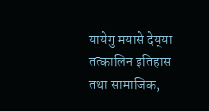यायेगु मयासे देय्‌या तत्कालिन इतिहास तथा सामाजिक,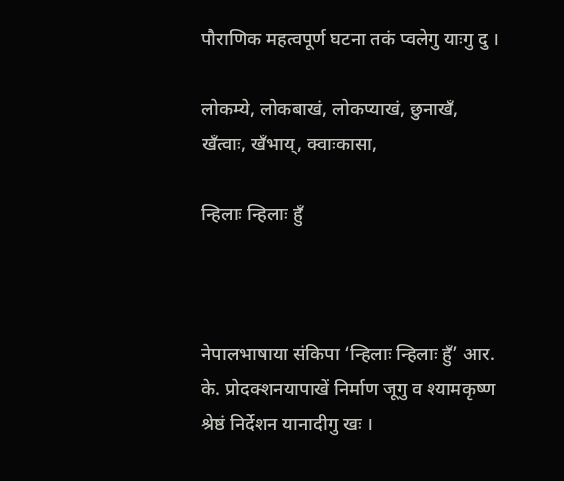पौराणिक महत्वपूर्ण घटना तकं प्वलेगु याःगु दु ।

लोकम्ये, लोकबाखं, लोकप्याखं, छुनाखँ, खँत्वाः, खँभाय्, क्वाःकासा,

न्हिलाः न्हिलाः हुँ



नेपालभाषाया संकिपा ‘न्हिलाः न्हिलाः हुँ’ आर. के. प्रोदक्शनयापाखें निर्माण जूगु व श्यामकृष्ण श्रेष्ठं निर्देशन यानादीगु खः ।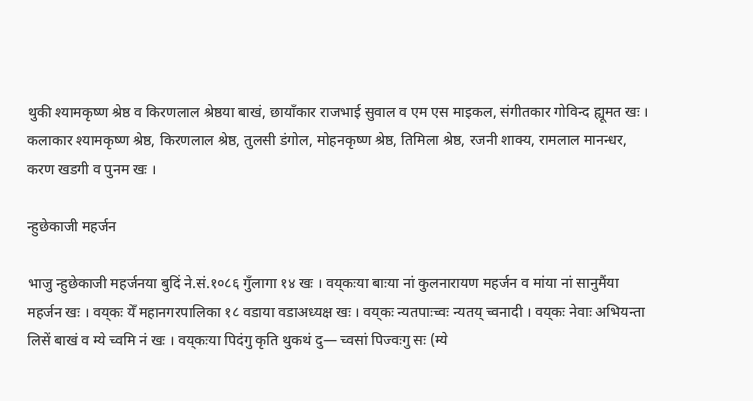थुकी श्यामकृष्ण श्रेष्ठ व किरणलाल श्रेष्ठया बाखं, छायाँकार राजभाई सुवाल व एम एस माइकल, संगीतकार गोविन्द ह्यूमत खः । कलाकार श्यामकृष्ण श्रेष्ठ, किरणलाल श्रेष्ठ, तुलसी डंगोल, मोहनकृष्ण श्रेष्ठ, तिमिला श्रेष्ठ, रजनी शाक्य, रामलाल मानन्धर, करण खडगी व पुनम खः ।

न्हुछेकाजी महर्जन

भाजु न्हुछेकाजी महर्जनया बुदिं ने.सं.१०८६ गुँलागा १४ खः । वय्‌कःया बाःया नां कुलनारायण महर्जन व मांया नां सानुमैंया महर्जन खः । वय्‌कः येँ महानगरपालिका १८ वडाया वडाअध्यक्ष खः । वय्‌कः न्यतपाःच्वः न्यतय् च्वनादी । वय्‌कः नेवाः अभियन्ता लिसें बाखं व म्ये च्वमि नं खः । वय्‌कःया पिदंगु कृति थुकथं दु— च्वसां पिज्वःगु सः (म्ये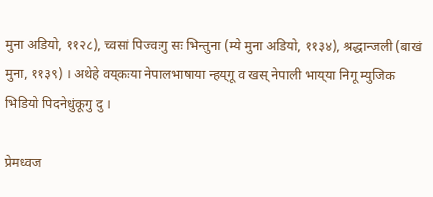मुना अडियो, ११२८), च्वसां पिज्वःगु सः भिन्तुना (म्ये मुना अडियो, ११३४), श्रद्धान्जली (बाखं मुना, ११३९) । अथेहे वय्‌कःया नेपालभाषाया न्हय्‌गू व खस् नेपाली भाय्‌या निगू म्युजिक भिडियो पिदनेधुंकूगु दु ।

प्रेमध्वज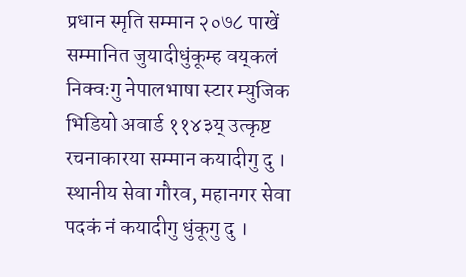प्रधान स्मृति सम्मान २०७८ पाखें सम्मानित जुयादीधुंकूम्ह वय्‌कलं निक्वःगु नेपालभाषा स्टार म्युजिक भिडियो अवार्ड ११४३य् उत्कृष्ट रचनाकारया सम्मान कयादीगु दु । स्थानीय सेवा गौरव, महानगर सेवा पदकं नं कयादीगु धुंकूगु दु ।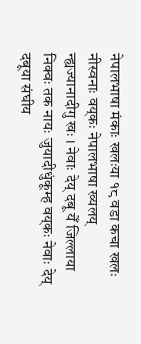नेपालभाषा मंकाः खलःया १८ वडा कचा खलः नीस्वनाः वय्‌कः नेपालभाषा ख्यलय् न्ह्यज्यानादीगु खः । नेवाः देय् दबू येँ जिल्लाया निक्वः तक नायः जुयादीधुंकूम्ह वय्‌कः नेवाः देय् दबूया संघीय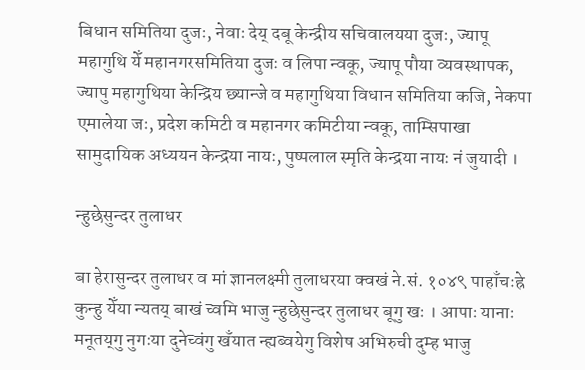बिधान समितिया दुजः, नेवाः देय् दबू केन्द्रीय सचिवालयया दुजः, ज्यापू महागुथि येँ महानगरसमितिया दुजः व लिपा न्वकू, ज्यापू पौया व्यवस्थापक, ज्यापु महागुथिया केन्द्रिय छ्यान्जे व महागुथिया विधान समितिया कजि, नेकपा एमालेया जः, प्रदेश कमिटी व महानगर कमिटीया न्वकू, ताम्सिपाखा सामुदायिक अध्ययन केन्द्रया नायः, पुष्पलाल स्मृति केन्द्रया नायः नं जुयादी ।

न्हुछेसुन्दर तुलाधर

बा हेरासुन्दर तुलाधर व मां ज्ञानलक्ष्मी तुलाधरया क्वखं ने.सं. १०४९ पाहाँचःह्रे कुन्हु येँया न्यतय् बाखं च्वमि भाजु न्हुछेसुन्दर तुलाधर बूगु खः । आपाः यानाः मनूतय्‌गु नुगःया दुनेच्वंगु खँयात न्ह्यब्वयेगु विशेष अभिरुची दुम्ह भाजु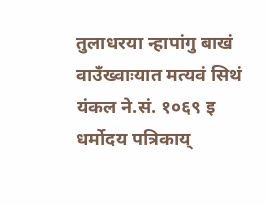तुलाधरया न्हापांगु बाखं वाउँख्वाःयात मत्यवं सिथं यंकल ने.सं. १०६९ इ धर्मोदय पत्रिकाय्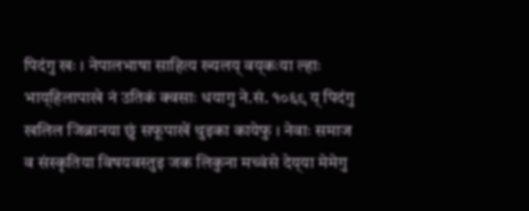पिदंगु खः । नेपालभाषा साहित्य ख्यलय् वय्‌कःया ल्हाः भाय्‌हिलापाखे नं उतिकं क्वसाः धयागु ने.सं. १०६९ य् पिदंगु खलिल जिब्रानया छुं सफूपाखें थुइका कायेफु । नेवाः समाज व संस्कृतिया विषयवस्तुइ जक लिकुना मच्वंसे देय्‌या मेमेगु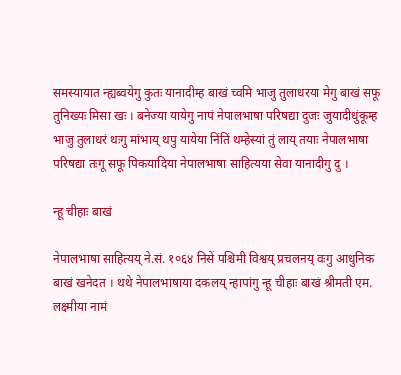समस्यायात न्ह्यब्वयेगु कुतः यानादीम्ह बाखं च्वमि भाजु तुलाधरया मेगु बाखं सफू तुनिख्यः मिसा खः । बनेज्या यायेगु नापं नेपालभाषा परिषद्या दुजः जुयादीधुंकूम्ह भाजु तुलाधरं थःगु मांभाय् थपु यायेया निंतिं थम्हेस्यां तुं लाय् तयाः नेपालभाषा परिषद्या तःगू सफू पिकयादिया नेपालभाषा साहित्यया सेवा यानादीगु दु ।

न्हू चीहाः बाखं

नेपालभाषा साहित्यय् ने.सं. १०६४ निसें पश्चिमी विश्वय् प्रचलनय् वःगु आधुनिक बाखं खनेदत । थथे नेपालभाषाया दकलय् न्हापांगु न्हू चीहाः बाखं श्रीमती एम. लक्ष्मीया नामं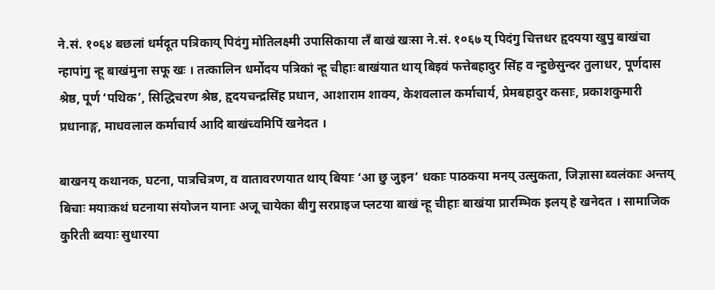ने.सं. १०६४ बछलां धर्मदूत पत्रिकाय् पिदंगु मोतिलक्ष्मी उपासिकाया लँ बाखं खःसा ने.सं. १०६७ य् पिदंगु चित्तधर हृदयया खुपु बाखंचा न्हापांगु न्हू बाखंमुना सफू खः । तत्कालिन धर्मोदय पत्रिकां न्हू चीहाः बाखंयात थाय् बिइवं फत्तेबहादुर सिंह व न्हुछेसुन्दर तुलाधर, पूर्णदास श्रेष्ठ, पूर्ण ‘पथिक’, सिद्धिचरण श्रेष्ठ, हृदयचन्द्रसिंह प्रधान, आशाराम शाक्य, केशवलाल कर्माचार्य, प्रेमबहादुर कसाः, प्रकाशकुमारी प्रधानाङ्ग, माधवलाल कर्माचार्य आदि बाखंच्वमिपिं खनेदत ।

बाखनय् कथानक, घटना, पात्रचित्रण, व वातावरणयात थाय् बियाः ‘आ छु जुइन’ धकाः पाठकया मनय् उत्सुकता, जिज्ञासा ब्वलंकाः अन्तय् बिचाः मयाःकथं घटनाया संयोजन यानाः अजू चायेका बीगु सरप्राइज प्लटया बाखं न्हू चीहाः बाखंया प्रारम्भिक इलय् हे खनेदत । सामाजिक कुरिती ब्वयाः सुधारया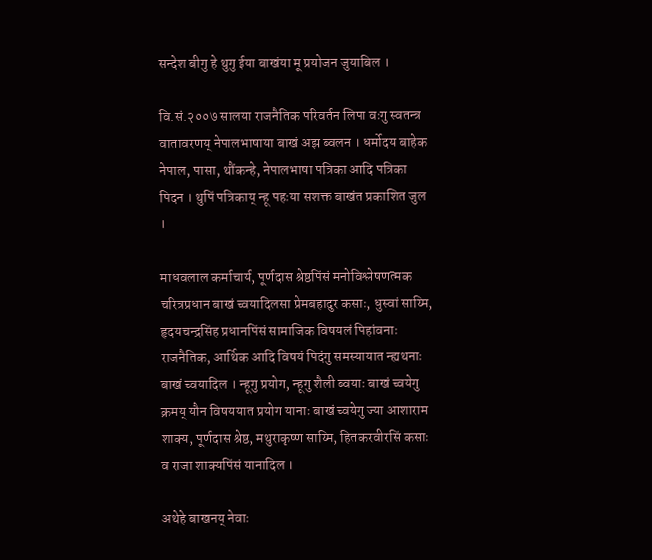सन्देश बीगु हे थुगु ईया बाखंया मू प्रयोजन जुयाबिल ।

वि.सं.२००७ सालया राजनैतिक परिवर्तन लिपा वःगु स्वतन्त्र वातावरणय् नेपालभाषाया बाखं अझ ब्वलन । धर्मोदय बाहेक नेपाल, पासा, थौंकन्हे, नेपालभाषा पत्रिका आदि पत्रिका पिदन । थुपिं पत्रिकाय् न्हू पहःया सशक्त बाखंत प्रकाशित जुल ।

माधवलाल कर्माचार्य, पूर्णदास श्रेष्ठपिंसं मनोविश्लेषणत्मक चरित्रप्रधान बाखं च्वयादिलसा प्रेमबहादुर कसाः, धुस्वां साय्मि, हृदयचन्द्रसिंह प्रधानपिंसं सामाजिक विषयलं पिहांवनाः राजनैतिक, आर्थिक आदि विषयं पिदंगु समस्यायात न्ह्यथनाः बाखं च्वयादिल । न्हूगु प्रयोग, न्हूगु शैली ब्वयाः बाखं च्वयेगु क्रमय् यौन विषययात प्रयोग यानाः बाखं च्वयेगु ज्या आशाराम शाक्य, पूर्णदास श्रेष्ठ, मथुराकृष्ण साय्मि, हितकरवीरसिं कसाः व राजा शाक्यपिंसं यानादिल ।

अथेहे बाखनय् नेवाः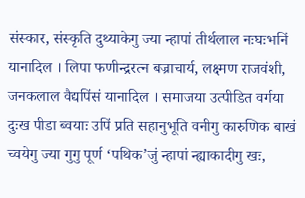संस्कार, संस्कृति दुथ्याकेगु ज्या न्हापां तीर्थलाल नःघःभनिं यानादिल । लिपा फणीन्द्ररत्न बज्राचार्य, लक्ष्मण राजवंशी, जनकलाल वैद्यपिंसं यानादिल । समाजया उत्पीडित वर्गया दुःख पीडा ब्वयाः उपिं प्रति सहानुभूति वनीगु कारुणिक बाखं च्वयेगु ज्या गुगु पूर्ण ‘पथिक’जुं न्हापां न्ह्याकादीगु खः,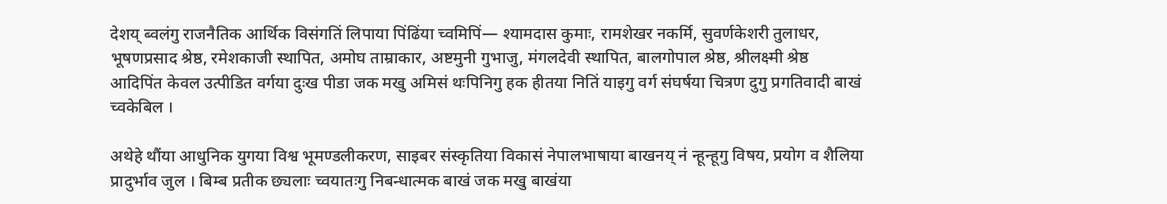देशय् ब्वलंगु राजनैतिक आर्थिक विसंगतिं लिपाया पिंढिंया च्वमिपिं— श्यामदास कुमाः, रामशेखर नकर्मि, सुवर्णकेशरी तुलाधर, भूषणप्रसाद श्रेष्ठ, रमेशकाजी स्थापित, अमोघ ताम्राकार, अष्टमुनी गुभाजु, मंगलदेवी स्थापित, बालगोपाल श्रेष्ठ, श्रीलक्ष्मी श्रेष्ठ आदिपिंत केवल उत्पीडित वर्गया दुःख पीडा जक मखु अमिसं थःपिनिगु हक हीतया नितिं याइगु वर्ग संघर्षया चित्रण दुगु प्रगतिवादी बाखं च्वकेबिल ।

अथेहे थौंया आधुनिक युगया विश्व भूमण्डलीकरण, साइबर संस्कृतिया विकासं नेपालभाषाया बाखनय् नं न्हून्हूगु विषय, प्रयोग व शैलिया प्रादुर्भाव जुल । बिम्ब प्रतीक छ्यलाः च्वयातःगु निबन्धात्मक बाखं जक मखु बाखंया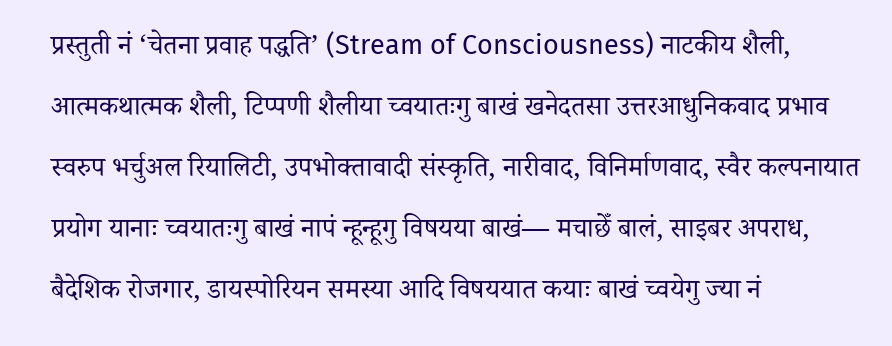प्रस्तुती नं ‘चेतना प्रवाह पद्धति’ (Stream of Consciousness) नाटकीय शैली, आत्मकथात्मक शैली, टिप्पणी शैलीया च्वयातःगु बाखं खनेदतसा उत्तरआधुनिकवाद प्रभाव स्वरुप भर्चुअल रियालिटी, उपभोक्तावादी संस्कृति, नारीवाद, विनिर्माणवाद, स्वैर कल्पनायात प्रयोग यानाः च्वयातःगु बाखं नापं न्हून्हूगु विषयया बाखं— मचाछेँ बालं, साइबर अपराध, बैदेशिक रोजगार, डायस्पोरियन समस्या आदि विषययात कयाः बाखं च्वयेगु ज्या नं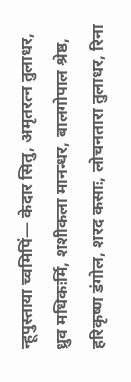न्हूपुस्ताया च्वमिपिं— केदार सितु, अमृतरत्न तुलाधर, ध्रुव मधिकःर्मि, शशीकला मानन्धर, बालगोपाल श्रेष्ठ, हरिकृष्ण डंगोल, शरद कसाः, लोचनतारा तुलाधर, रिना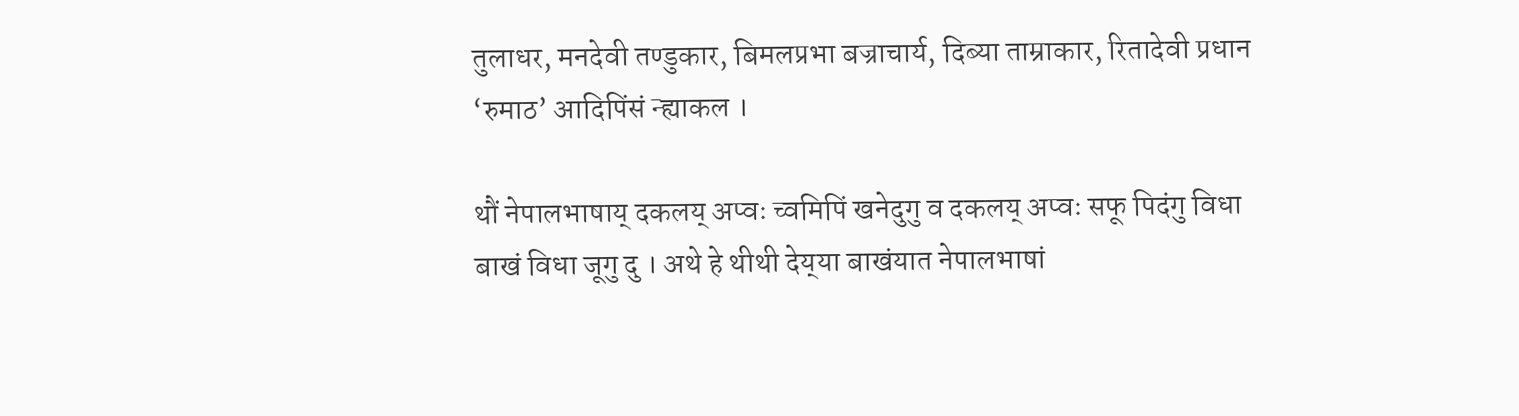तुलाधर, मनदेवी तण्डुकार, बिमलप्रभा बज्राचार्य, दिब्या ताम्राकार, रितादेवी प्रधान ‘रुमाठ’ आदिपिंसं न्ह्याकल ।

थौं नेपालभाषाय् दकलय् अप्वः च्वमिपिं खनेदुगु व दकलय् अप्वः सफू पिदंगु विधा बाखं विधा जूगु दु । अथे हे थीथी देय्‌या बाखंयात नेपालभाषां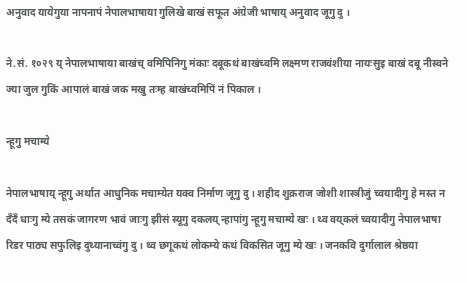अनुवाद यायेगुया नापनापं नेपालभाषाया गुलिखे बाखं सफूत अंग्रेजी भाषाय् अनुवाद जूगु दु ।

ने.सं. १०२९ य् नेपालभाषाया बाखंच् वमिपिनिगु मंकाः दबूकथं बाखंच्वमि लक्ष्मण राजवंशीया नायःसुइ बाखं दबू नीस्वने ज्या जुल गुकिं आपालं बाखं जक मखु तःम्ह बाखंच्वमिपिं नं पिकाल ।

न्हूगु मचाम्ये

नेपालभाषाय् न्हूगु अर्थात आधुनिक मचाम्येत यक्व निर्माण जूगु दु । शहीद शुक्रराज जोशी शास्त्रीजुं च्वयादीगु हे मस्त न दँदँ धाःगु म्ये तसकं जागरण भावं जाःगु झीसं स्यूगु दकलय् न्हापांगु न्हूगु मचाम्ये खः । थ्व वय्‌कलं च्वयादीगु नेपालभाषा रिडर पाठ्य सफुलिइ दुथ्यानाच्वंगु दु । थ्व छगूकथं लोकम्ये कथं विकसित जूगु म्ये खः । जनकवि दुर्गालाल श्रेष्ठया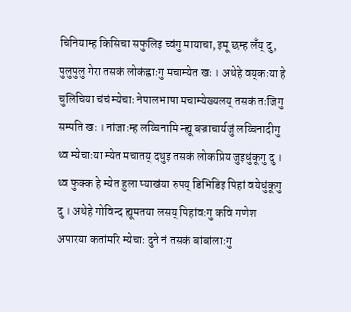चिनियाम्ह किसिचा सफुलिइ च्वंगु मायाचा, इमू छम्ह लँय् दु, पुलुपुलु गेरा तसकं लोकंह्वाःगु मचाम्येत खः । अथेहे वय्‌कःया हे चुलिचिया चंचं म्येचाः नेपालभाषा मचाम्येख्यलय् तसकं तःजिगु सम्पति खः । नांजाःम्ह लय्चिनामि न्ह्यू बज्राचार्यजुं लय्चिनादीगु थ्व म्येचाःया म्येत मचातय् दथुइ तसकं लोकप्रिय जुइधुंकूगु दु । थ्व फुक्क हे म्येत हुला प्याखंया रुपय् डिभिडिइ पिहां वयेधुंकूगु दु । अथेहे गोविन्द ह्यूमतया लसय् पिहांवःगु कवि गणेश अपारया कतांमरि म्येचाः दुने नं तसकं बांबांलाःगु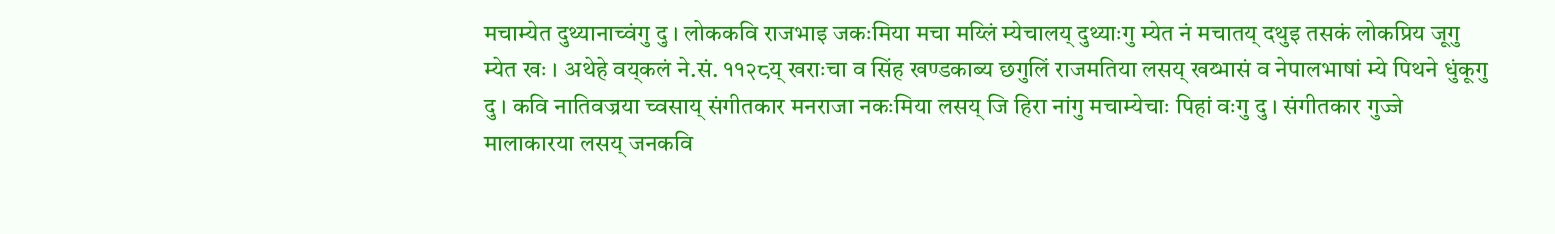मचाम्येत दुथ्यानाच्वंगु दु । लोककवि राजभाइ जकःमिया मचा मय्लिं म्येचालय् दुथ्याःगु म्येत नं मचातय् दथुइ तसकं लोकप्रिय जूगु म्येत खः । अथेहे वय्‌कलं ने.सं. ११२८य् खराःचा व सिंह खण्डकाब्य छगुलिं राजमतिया लसय् खय्भासं व नेपालभाषां म्ये पिथने धुंकूगु दु । कवि नातिवज्रया च्वसाय् संगीतकार मनराजा नकःमिया लसय् जि हिरा नांगु मचाम्येचाः पिहां वःगु दु । संगीतकार गुज्जे मालाकारया लसय् जनकवि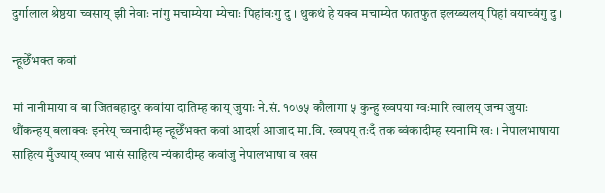दुर्गालाल श्रेष्ठया च्वसाय् झी नेवाः नांगु मचाम्येया म्येचाः पिहांवःगु दु । थुकथं हे यक्व मचाम्येत फातफुत इलय्ब्यलय् पिहां वयाच्वंगु दु ।

न्हूछेँभक्त कवां

मां नानीमाया व बा जितबहादुर कवांया दातिम्ह काय् जुयाः ने.सं. १०७५ कौलागा ५ कुन्हु ख्वपया ग्वःमारि त्वालय् जन्म जुयाः थौंकन्हय् बलाक्वः इनरेय् च्वनादीम्ह न्हूछेँभक्त कवां आदर्श आजाद मा.वि. ख्वपय् तःदँ तक ब्वंकादीम्ह स्यनामि खः । नेपालभाषाया साहित्य मुँज्याय् ख्वप भासं साहित्य न्यंकादीम्ह कवांजु नेपालभाषा व खस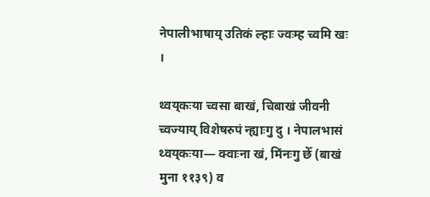नेपालीभाषाय् उतिकं ल्हाः ज्वःम्ह च्वमि खः ।

थ्वय्‌कःया च्वसा बाखं, चिबाखं जीवनी च्वज्याय् विशेषरुपं न्ह्याःगु दु । नेपालभासं थ्वय्‌कःया— क्वाःना खं, मिंनःगु छेँ (बाखं मुना ११३९) व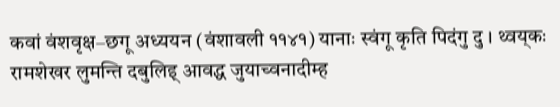कवां वंशवृक्ष–छगू अध्ययन (वंशावली ११४१) यानाः स्वंगू कृति पिदंगु दु । थ्वय्‌कः रामशेखर लुमन्ति दबुलिइ् आवद्ध जुयाच्वनादीम्ह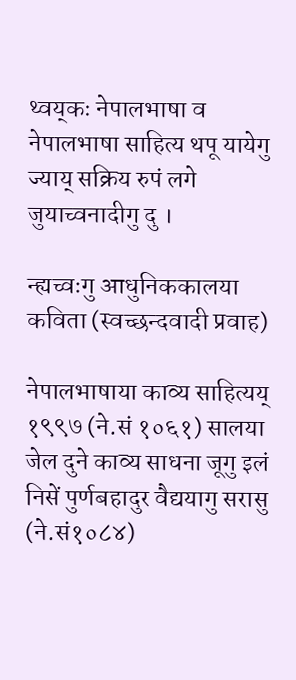थ्वय्‌कः नेपालभाषा व नेपालभाषा साहित्य थपू यायेगु ज्याय् सक्रिय रुपं लगे जुयाच्वनादीगु दु ।

न्ह्यच्वःगु आधुनिककालया कविता (स्वच्छन्दवादी प्रवाह)

नेपालभाषाया काव्य साहित्यय् १९९७ (ने.सं १०६१) सालया जेल दुने काव्य साधना जूगु इलं निसें पुर्णबहादुर वैद्ययागु सरासु (ने.सं१०८४)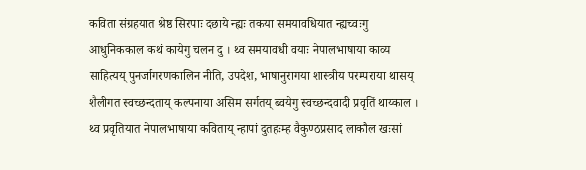कविता संग्रहयात श्रेष्ठ सिरपाः दछाये न्ह्यः तकया समयावधियात न्ह्यच्वःगु आधुनिककाल कथं कायेगु चलन दु । थ्व समयावधी वयाः नेपालभाषाया काव्य साहित्यय् पुनर्जागरणकालिन नीति, उपदेश, भाषानुरागया शास्त्रीय परम्पराया थासय् शैलीगत स्वच्छन्दताय् कल्पनाया असिम सर्गतय् ब्वयेगु स्वच्छन्दवादी प्रवृतिं थाय्काल । थ्व प्रवृतियात नेपालभाषाया कविताय् न्हापां दुतहःम्ह वैकुण्ठप्रसाद लाकौल खःसां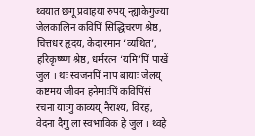थ्वयात छगू प्रवाहया रुपय् न्ह्याकेगुज्या जेलकालिन कविपिं सिद्धिचरण श्रेष्ठ, चित्तधर हृदय, केदारमान ‘व्यथित’, हरिकृष्ष्ण श्रेष्ठ, धर्मरत्न ‘यमि’पिं पाखें जुल । थः स्वजनपिं नाप बायाः जेलय् कष्टमय जीवन हनेमाःपिं कविपिंसं रचना याःगु काव्यय् नैराश्य, विरह, वेदना दैगु ला स्वभाविक हे जुल । थ्वहे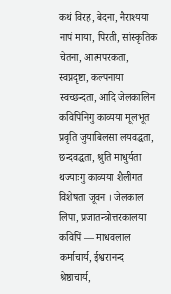कथं विरह, बेदना, नैराश्यया नापं माया, पिरती, सांस्कृतिक चेतना, आत्मपरकता, स्वप्नदृष्टा, कल्पनाया स्वच्छन्दता, आदि जेलकालिन कविपिनिगु काव्यया मूलभूत प्रवृति जुयाबिलसा लयवद्धता, छन्दवद्धता, श्रुति माधुर्यता थज्याःगु काव्यया शैलीगत विशेषता जूवन । जेलकाल लिपा, प्रजातन्त्रोत्तरकालया कविपिं — माधवलाल कर्माचार्य, ईश्वरानन्द श्रेष्ठाचार्य,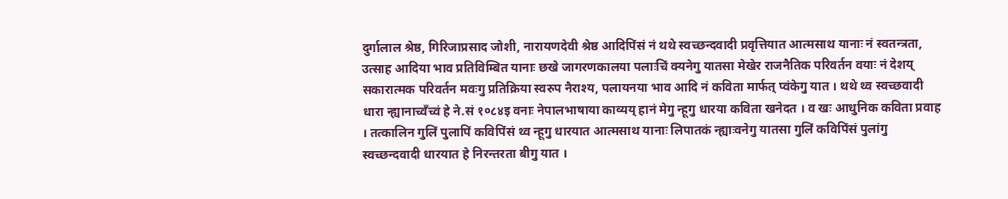दुर्गालाल श्रेष्ठ, गिरिजाप्रसाद जोशी, नारायणदेवी श्रेष्ठ आदिपिंसं नं थथे स्वच्छन्दवादी प्रवृत्तियात आत्मसाथ यानाः नं स्वतन्त्रता, उत्साह आदिया भाव प्रतिविम्बित यानाः छखे जागरणकालया पलाःचिं क्यनेगु यातसा मेखेर राजनैतिक परिवर्तन वयाः नं देशय् सकारात्मक परिवर्तन मवःगु प्रतिक्रिया स्वरुप नैराश्य, पलायनया भाव आदि नं कविता मार्फत् प्वंकेगु यात । थथे थ्व स्वच्छवादी धारा न्ह्यानाच्वँच्वं हे ने.सं १०८४इ वनाः नेपालभाषाया काव्यय् हानं मेगु न्हूगु धारया कविता खनेदत । व खः आधुनिक कविता प्रवाह । तत्कालिन गुलिं पुलापिं कविपिंसं थ्व न्हूगु धारयात आत्मसाथ यानाः लिपातकं न्ह्याःवनेगु यातसा गुलिं कविपिंसं पुलांगु स्वच्छन्दवादी धारयात हे निरन्तरता बीगु यात ।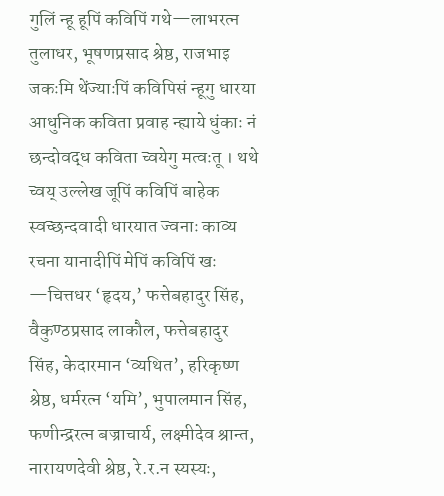गुलिं न्हू हूपिं कविपिं गथे—लाभरत्न तुलाधर, भूषणप्रसाद श्रेष्ठ, राजभाइ जकःमि थेंज्याःपिं कविपिसं न्हूगु धारया आधुनिक कविता प्रवाह न्ह्याये धुंकाः नं छन्दोवद्ध कविता च्वयेगु मत्वःतू । थथे च्वय् उल्लेख जूपिं कविपिं बाहेक स्वच्छन्दवादी धारयात ज्वनाः काव्य रचना यानादीपिं मेपिं कविपिं खः —चित्तधर ‘हृदय,’ फत्तेबहादुर सिंह, वैकुण्ठप्रसाद लाकौल, फत्तेबहादुर सिंह, केदारमान ‘व्यथित’, हरिकृष्ण श्रेष्ठ, धर्मरत्न ‘यमि’, भुपालमान सिंह, फणीन्द्ररत्न बज्राचार्य, लक्ष्मीदेव श्रान्त, नारायणदेवी श्रेष्ठ, रे.र.न स्यस्यः,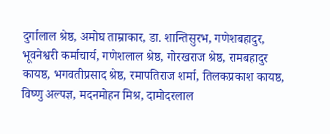दुर्गालाल श्रेष्ठ, अमोघ ताम्राकार, डा. शान्तिसुरभ, गणेशबहादुर, भूवनेश्वरी कर्माचार्य, गणेशलाल श्रेष्ठ, गोरखराज श्रेष्ठ, रामबहादुर कायष्ठ, भगवतीप्रसाद श्रेष्ठ, रमापतिराज शर्मा, तिलकप्रकाश कायष्ठ, विष्णु अल्पज्ञ, मदनमोहन मिश्र, दामोदरलाल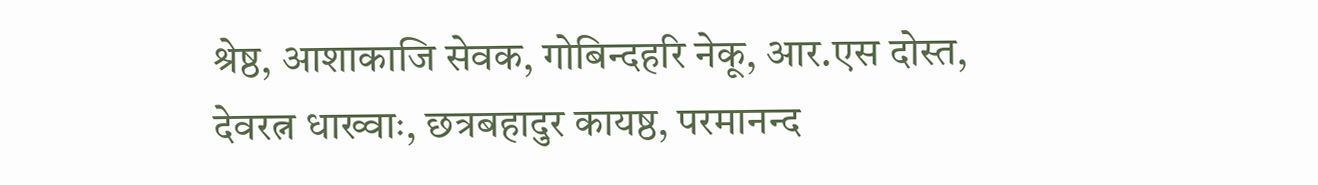श्रेष्ठ, आशाकाजि सेवक, गोबिन्दहरि नेकू, आर.एस दोस्त, देवरत्न धाख्वाः, छत्रबहादुर कायष्ठ, परमानन्द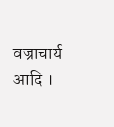वज्राचार्य आदि ।